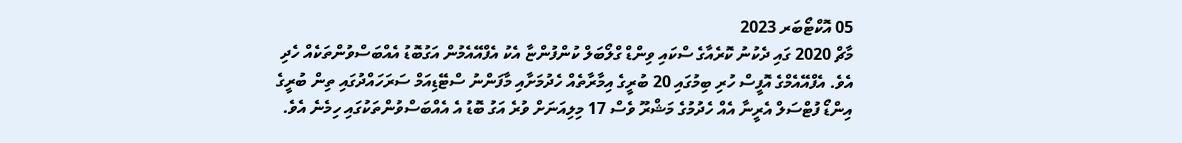05 އޮކްޓޯބަރ 2023
މާޗް 2020 ގައި ދެކުނު ކޮރެއާގެ ސްކައި ވިންޑް ގްލޯބަލް ކުންފުންޏާ އެކު އެފްއޭއެމުން އަގުބޮޑު އެއްބަސްވުންތަކެއް ހެދި އެވެ. އެފްއޭއެމްގެ އޮފީސް ހުރި ބިމުގައި 20 ބުރީގެ އިމާރާތެއް ހެދުމަށާއި މާފަންނު ސްޓޭޑިއަމް ސަރަހައްދުގައި ތިން ބުރީގެ އިންޑޯ ފުޓްސަލް އެރީނާ އެއް ހެދުމުގެ މަޝްރޫ ވެސް 17 މިލިއަނަށް ވުރެ އަގު ބޮޑު އެ އެއްބަސްވުންތަކުގައި ހިމެނެ އެވެ.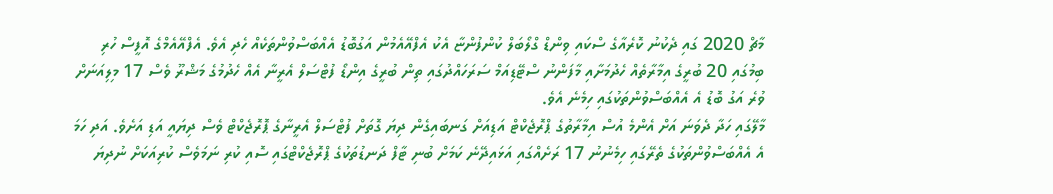މާޗް 2020 ގައި ދެކުނު ކޮރެއާގެ ސްކައި ވިންޑް ގްލޯބަލް ކުންފުންޏާ އެކު އެފްއޭއެމުން އަގުބޮޑު އެއްބަސްވުންތަކެއް ހެދި އެވެ. އެފްއޭއެމްގެ އޮފީސް ހުރި ބިމުގައި 20 ބުރީގެ އިމާރާތެއް ހެދުމަށާއި މާފަންނު ސްޓޭޑިއަމް ސަރަހައްދުގައި ތިން ބުރީގެ އިންޑޯ ފުޓްސަލް އެރީނާ އެއް ހެދުމުގެ މަޝްރޫ ވެސް 17 މިލިއަނަށް ވުރެ އަގު ބޮޑު އެ އެއްބަސްވުންތަކުގައި ހިމެނެ އެވެ.
މާލޭގައި ހަދާ ދެވަނަ އަށް އެންމެ އުސް އިމާރާތުގެ ޕްރޮޖެކްޓް އަޑިއަށް ގަނބައިގެން ދިޔަ ގޮތަށް ފުޓްސަލް އެރީނާގެ ޕޮރޮޖެކްޓް ވެސް ދިޔައީ އަޑި އަށެވެ. އަދި ހަމަ އެ އެއްބަސްވުންތަކުގެ ތެރޭގައި ހިމެނުނު 17 ރަށެއްގައި އަޅައިދޭނެ ކަމަށް ބުނި ޓާފް ދަނޑުތަކުގެ ޕްރޮޖެކްޓްގައި ސޮއި ކުރި ނަމަވެސް ކުރިއަކަށް ނުދިޔަ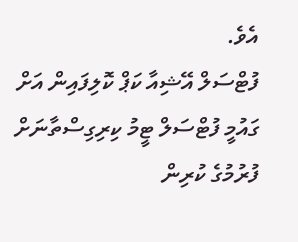އެވެ.
ފުޓްސަލް އޭޝިއާ ކަޕް ކޮލިފައިން އަށް ގައުމީ ފުޓްސަލް ޓީމު ކިރިގިސްތާނަށް ފުރުމުގެ ކުރިން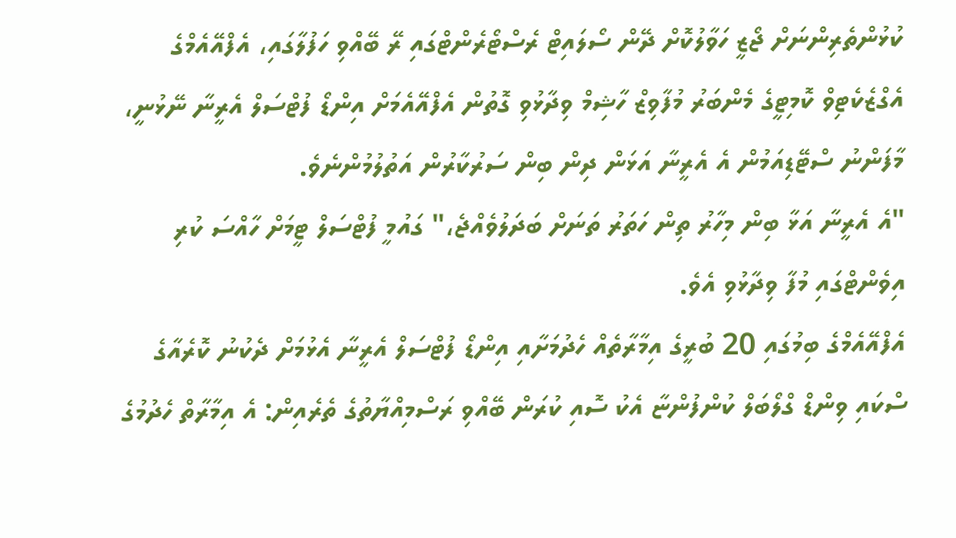ކުޅުންތެރިންނަށް ޖޯޒީ ހަވާލުކޮށް ދޭން ސޯލައިޓް ރެސްޓޯރެންޓްގައި ރޭ ބޭއްވި ހަފުލާގައި، އެފްއޭއެމްގެ އެގްޒެކެޓިވް ކޮމިޓީގެ މެންބަރު މުފާވިޒް ހާޝިމް ވިދާޅުވި ގޮތުން އެފްއޭއެމަށް އިންޑޯ ފުޓްސަލް އެރީނާ ނޭޅުނީ، މާފަންނު ސްޓޭޑިއަމުން އެ އެރީނާ އަޅަން ދިން ބިން ސަރުކާރުން އަތުލުމުންނެވެ.
"އެ އެރީނާ އަޅާ ބިން މިހާރު ތިން ހަތަރު ތަނަށް ބަދަލުވެއްޖެ،" ގައުމީ ފުޓްސަލް ޓީމަށް ހާއްސަ ކުރި އިވެންޓްގައި މުފާ ވިދާޅުވި އެވެ.
އެފްއޭއެމްގެ ބިމުގައި 20 ބުރީގެ އިމާރާތެއް ހެދުމަށާއި އިންޑޯ ފުޓްސަލް އެރީނާ އެޅުމަށް ދެކުނު ކޮރެއާގެ ސްކައި ވިންޑް ގްލޯބަލް ކުންފުންޏާ އެކު ސޮއި ކުރަން ބޭއްވި ރަސްމިއްޔާތުގެ ތެރެއިން: އެ އިމާރާތް ހެދުމުގެ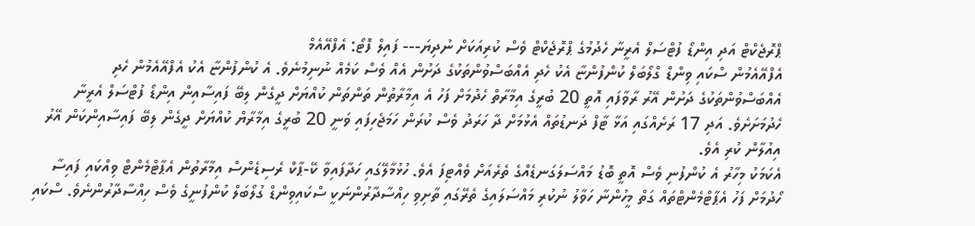ޕްރޮޖެކްޓް އަދި އިންޑޯ ފުޓްސަލް އެރީނާ ހެދުމުގެ ޕްރޮޖެކްޓް ވެސް ކުރިއަކަށް ނުދިޔަ--- ފައިލް ފޮޓޯ: އެފްއޭއެމް
އެފްއޭއެމުން ސްކައި ވިންޑް ގްލޯބަލް ކުންފުންޏާ އެކު ހެދި އެއްބަސްވުންތަކުގެ ދަށުން އެއް ވެސް ކަމެއް ނުނިމުނެވެ. އެ ކުންފުންޏާ އެކު އެފްއޭއެމުން ހެދި އެއްބަސްވުންތަކުގެ ދަށުން އޭރު ރާވާފައި އޮތީ 20 ބުރީގެ އިމާރާތް ހެދުމަށް ފަހު އެ އިމާރާތުން ތަންތަން ކުއްޔަށް ދީގެން ލިބޭ ފައިސާއިން އިންޑޯ ފުޓްސަލް އެރީނާ ހެދުމަށަށެވެ. އަދި 17 ރަށެއްގައި އަޅާ ޓާފް ދަނޑުތައް އެޅުމަށް ދާ ހަރަދު ވެސް ކުރަން ހަމަޖެހިފައި ވަނީ 20 ބުރީގެ އިމާރާޔް ކުއްޔަށް ދީގެން ލިބޭ ފައިސާއިންކަން އޭރު އިއުލާން ކުރި އެވެ.
އެކަމަކު މިހާރު އެ ކުންފުނި ވެސް އޮތީ ބޮޑު މައްސަލަގަނޑެއްގެ ތެރެއަށް ވެއްޓިފަ އެވެ. ހުޅުމާލޭގައި ހަދާފައިވާ ކޭ-ޕާކް ރެސިޑެންސް އިމާރާތުން އެޕާޓްމެންޓް ވިއްކައި ފައިސާ ހޯދުމަށް ފަހު އެޕާޓްމެންޓްތައް ގަތް މީހުންނާ ހަވާލު ނުކުރި މައްސަލައިގެ ތެރޭގައި ތާށިވި ހިއްސާދާރުންނަކީ ސްކައިވިންޑް ގުލޯބަލް ކުންފުނީގެ ވެސް ހިއްސާދާރުންނެވެ. ސްކައި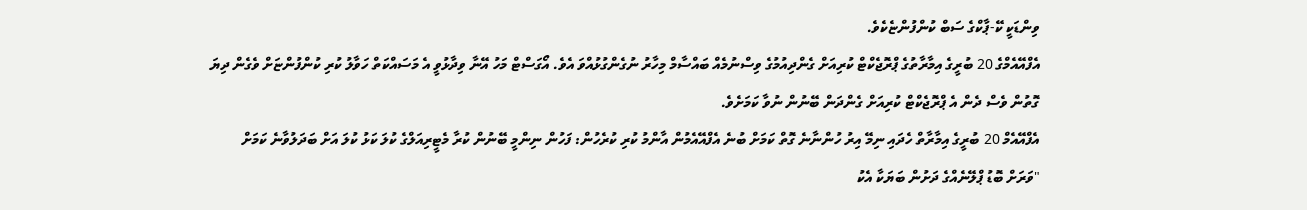ވިންޑަކީ ކޭ-ޕާކްގެ ސަބް ކުންފުންޏެކެވެ.
އެފްއޭއެމްގެ 20 ބުރީގެ އިމާރާތުގެ ޕްރޮޖެކްޓް ކުރިއަށް ގެންދިއުމުގެ ވިސްނުމެއް ބައްސާމް މިހާރު ނުގެންގުޅުއްވަ އެވެ. އޯގަސްޓް މަހު އޭނާ ވިދާޅުވީ އެ މަސައްކަތް ހަވާލު ކުރި ކުންފުންޏަށް ވެގެން ދިޔަ ގޮތުން ވެސް ދެން އެ ޕްރޮޖެކްޓް ކުރިއަށް ގެންދަން ބޭނުން ނުވާ ކަމަށެވެ.
އެފްއޭއެމް 20 ބުރީގެ އިމާރާތް ހެދައި ނިމޭ އިރު ހުންނާނެ ގޮތް ކަމަށް ބުނެ އެފްއޭއެމުން އާންމު ކުރި ކުރެހުން: ފަހުން ނިންމީ ބޭނުން ކުރާ މެޓީރިއަލްގެ ކުލަ ކަޅު ކުލަ އަށް ބަދަލުވާނެ ކަމަށް
"ވަރަށް ބޮޑު ޕްލޭނެއްގެ ދަށުން ބަޔަކާ އެކު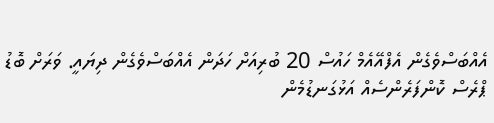އެއްބަސްވެގެން އެފްއޭއެމް ހައުސް 20 ބުރިއަށް ހަދަން އެއްބަސްވެގެން ދިޔައީ. ވަރަށް ބޮޑު ޕްރެސް ކޮންފަރެންސެއް އަޅުގަނޑުމެން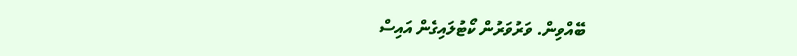ބޭއްވިން. ވަރުވަރުން ކޯޓުލައިގެން އައިސް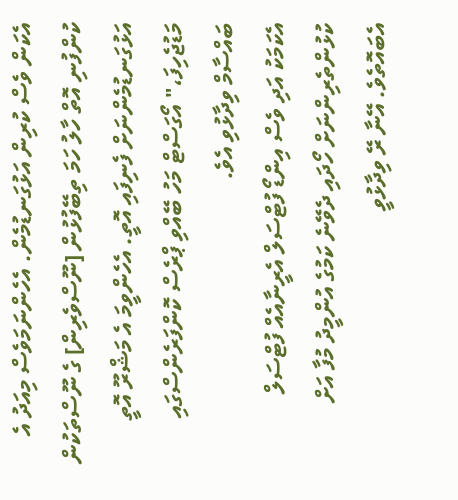އެކަން ވެސް ކުރިން އަޅުގަނޑުމެން. އެހެންނަމަވެސް މިއަދު އެ ކުންފުނި އޮތް ހާލު ހަމަ ތިބޭފުޅުން [ނޫސްވެރިން] ގެ ނޫސްތަކުން އަޅުގަނޑުމެންނަށް ފެނިފައި އޮތީ. އެހެންވީމަ އެ މަޝްރޫ އޮތީ މަޑުޖެހިފަ،" އޯގަސްޓް މަހު ބޭއްވި ޕްރެސް ކޮންފަރެންސްގައި ބައްސާމް ވިދާޅުވި އެވެ.
އެކަމަކު އަދި ވެސް އިންޑޯ ފުޓްސަލް އެރީނާއެއް ފުޓްސަލް ކުޅުންތެރިންނަށް ހޯދައި ދެވޭނެ ކަމުގެ އުންމީދު މުފާ އަށް އެބައޮތެވެ. އޭނާ ރޭ ވިދާޅުވީ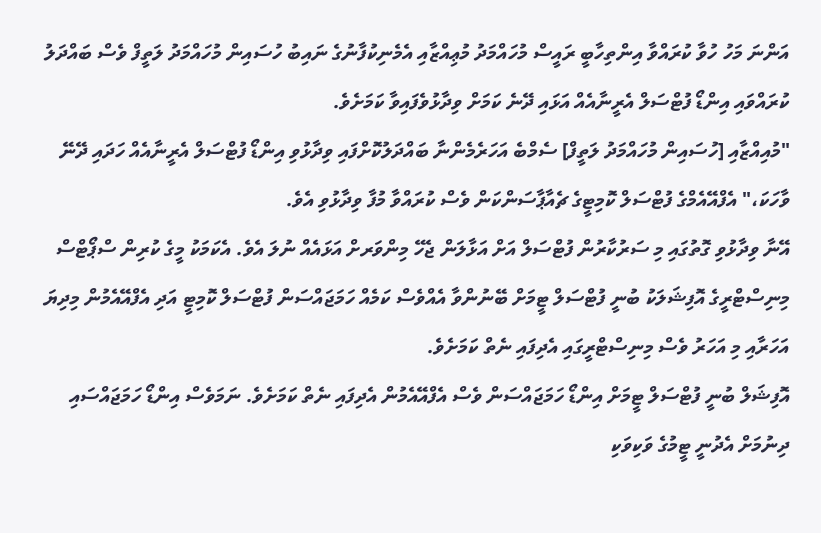އަންނަ މަހު ހުވާ ކުރައްވާ އިންތިހާބީ ރައީސް މުހައްމަދު މުޢިއްޒާއި އެމެނިކުފާނުގެ ނައިބު ހުސައިން މުހައްމަދު ލަތީފް ވެސް ބައްދަލު ކުރައްވައި އިންޑޯ ފުޓްސަލް އެރީނާއެއް އަޅައި ދޭނެ ކަމަށް ވިދާޅުވެފައިވާ ކަމަށެވެ.
"މުއިއްޒާއި [ހުސައިން މުހައްމަދު ލަތީފް] ސެމްބެ އަހަރެމެންނާ ބައްދަލުކޮށްފައި ވިދާޅުވި އިންޑޯ ފުޓްސަލް އެރީނާއެއް ހަދައި ދޭނޭ ވާހަކަ،" އެފްއޭއެމްގެ ފުޓްސަލް ކޮމިޓީގެ ޗެއާޕާސަންކަން ވެސް ކުރައްވާ މުފާ ވިދާޅުވި އެވެ.
އޭނާ ވިދާޅުވި ގޮތުގައި މި ސަރުކާރުން ފުޓްސަލް އަށް އަޅާލަން ޖެހޭ މިންވަރށް އަޅައެއް ނުލަ އެވެ. އެކަމަކު މީގެ ކުރިން ސްޕޯޓްސް މިނިސްޓްރީގެ އޮފިޝަލަކު ބުނީ ފުޓްސަލް ޓީމަށް ބޭނުންވާ އެއްވެސް ކަމެއް ހަމަޖައްސަން ފުޓްސަލް ކޮމިޓީ އަދި އެފްއޭއެމުން މިދިޔަ އަހަރާއި މި އަހަރު ވެސް މިނިސްޓްރީގައި އެދިފައި ނެތް ކަމަށެވެ.
އޮފިޝަލް ބުނީ ފުޓްސަލް ޓީމަށް އިންޑޯ ހަމަޖައްސަން ވެސް އެފްއޭއެމުން އެދިފައި ނެތް ކަމަށެވެ. ނަމަވެސް އިންޑޯ ހަމަޖައްސައި ދިނުމަށް އެދުނީ ޓީމުގެ ވަކިވަކި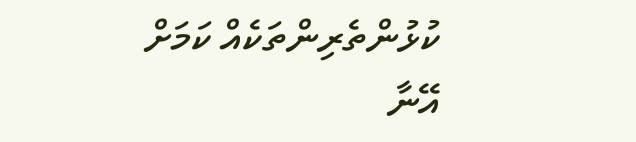ކުޅުންތެރިންތަކެއް ކަމަށް އޭނާ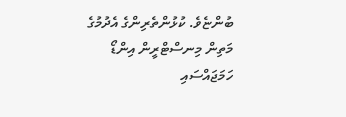ބުންޏެވެ. ކުޅުންތެރިންގެ އެދުމުގެ މަތިން މިނސްޓްރީން އިންޑޯ ހަމަޖައްސައި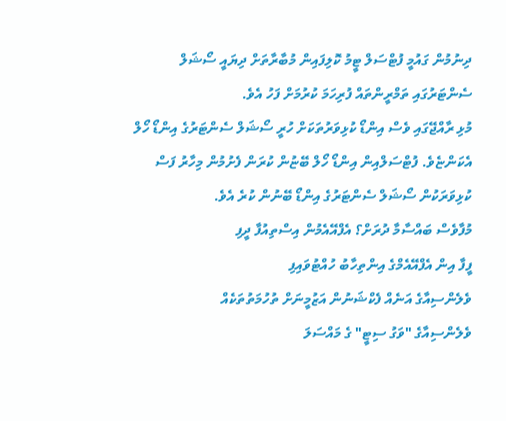ދިނުމުން ގައުމީ ފުޓްސަލް ޓީމު ކޮލިފައިން މުބާރާތަށް ދިޔައީ ސޯޝަލް ސެންޓަރުގައި ތަމްރީންތައް ފުރިހަމަ ކުރުމަށް ފަހު އެވެ.
މުޅި ރާއްޖޭގައި ވެސް އިންޑޯ ކުޅިވަރުތަކަށް ހުރީ ސޯޝަލް ސެންޓަރުގެ އިންޑޯ ހޯލް އެކަންޏެވެ. ފުޓްސަލްއިން އިންޑޯ ހޯލް ބޭޏުން ކުރަން ފެށުމުން މިހާރު ފަސް ކުޅިވަރަކުން ސޯޝަލް ސެންޓަރުގެ އިންޑޯ ބޭނުން ކުރެ އެވެ.
މުފާވެސް ބައްސާމާ ދުރަށް؟ އެފްއޭއެމުން އިސްތިއުފާ ދީފި
ފީފާ އިން އެފްއޭއެމްގެ އިންތިހާބު ހުއްޓުވައިފި
ވެލެންސިއާގެ އަނެއް ފެކްޝަނުން އަޒުމީނަށް ތުހުމަތުތަކެއް
ވެލެންސިއާގެ "ވަގު ސިޓީ" ގެ މައްސަލަ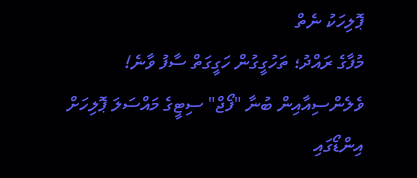ޕޮލިހަކު ނެތް
މުފާގެ ރައްދު؛ ތަހުގީގުން ހަގީގަތް ސާފު ވާނެ!
ވެލެންސިއާއިން ބުނާ "ފޯޖް" ސިޓީގެ މައްސަލަ ޕޮލިހަށް
އިންޑޯގައި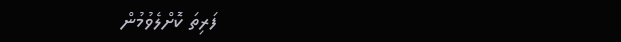ފަރިތަ ކޮށްލެވުމުން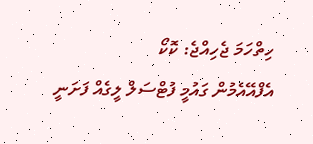ހިތްހަމަ ޖެހިއްޖެ: ކޮކޯ
އެފްއޭއެމުން ގައުމީ ފުޓްސަލް ލީގެއް ފަށަނީ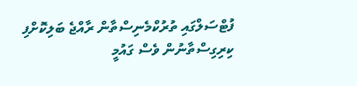ފުޓްސަލްގައި ތުރުކްމެނިސްތާން ރާއްޖެ ބަލިކޮށްފި
ކިރިގިސްތާނުން ވެސް ގައުމީ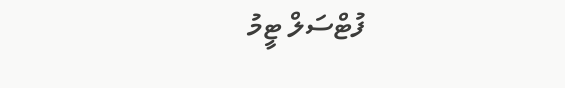ފުޓްސަލް ޓީމު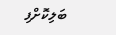ބަލިކޮށްފި